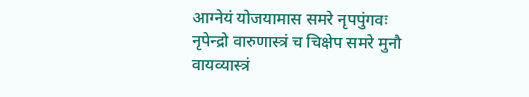आग्नेयं योजयामास समरे नृपपुंगवः
नृपेन्द्रो वारुणास्त्रं च चिक्षेप समरे मुनौ
वायव्यास्त्रं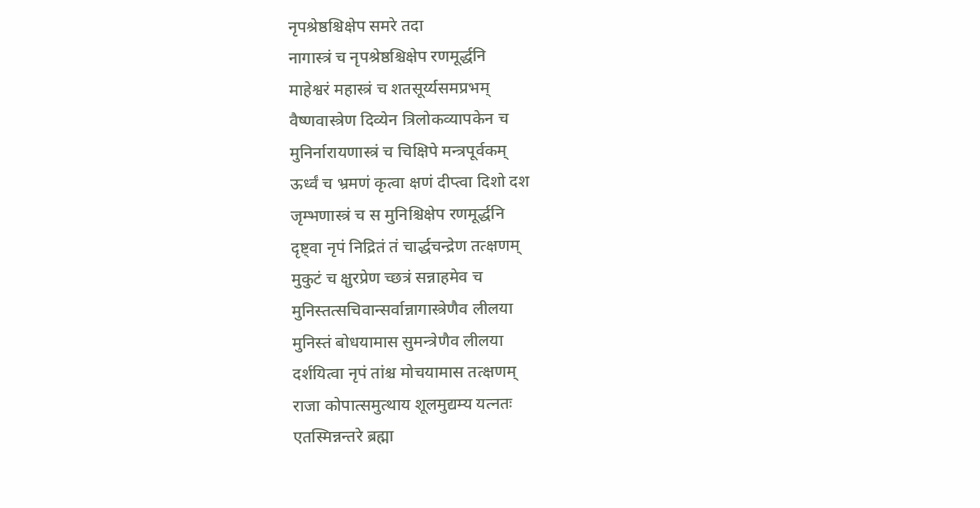नृपश्रेष्ठश्चिक्षेप समरे तदा
नागास्त्रं च नृपश्रेष्ठश्चिक्षेप रणमूर्द्धनि
माहेश्वरं महास्त्रं च शतसूर्य्यसमप्रभम्
वैष्णवास्त्रेण दिव्येन त्रिलोकव्यापकेन च
मुनिर्नारायणास्त्रं च चिक्षिपे मन्त्रपूर्वकम्
ऊर्ध्वं च भ्रमणं कृत्वा क्षणं दीप्त्वा दिशो दश
जृम्भणास्त्रं च स मुनिश्चिक्षेप रणमूर्द्धनि
दृष्ट्वा नृपं निद्रितं तं चार्द्धचन्द्रेण तत्क्षणम्
मुकुटं च क्षुरप्रेण च्छत्रं सन्नाहमेव च
मुनिस्तत्सचिवान्सर्वान्नागास्त्रेणैव लीलया
मुनिस्तं बोधयामास सुमन्त्रेणैव लीलया
दर्शयित्वा नृपं तांश्च मोचयामास तत्क्षणम्
राजा कोपात्समुत्थाय शूलमुद्यम्य यत्नतः
एतस्मिन्नन्तरे ब्रह्मा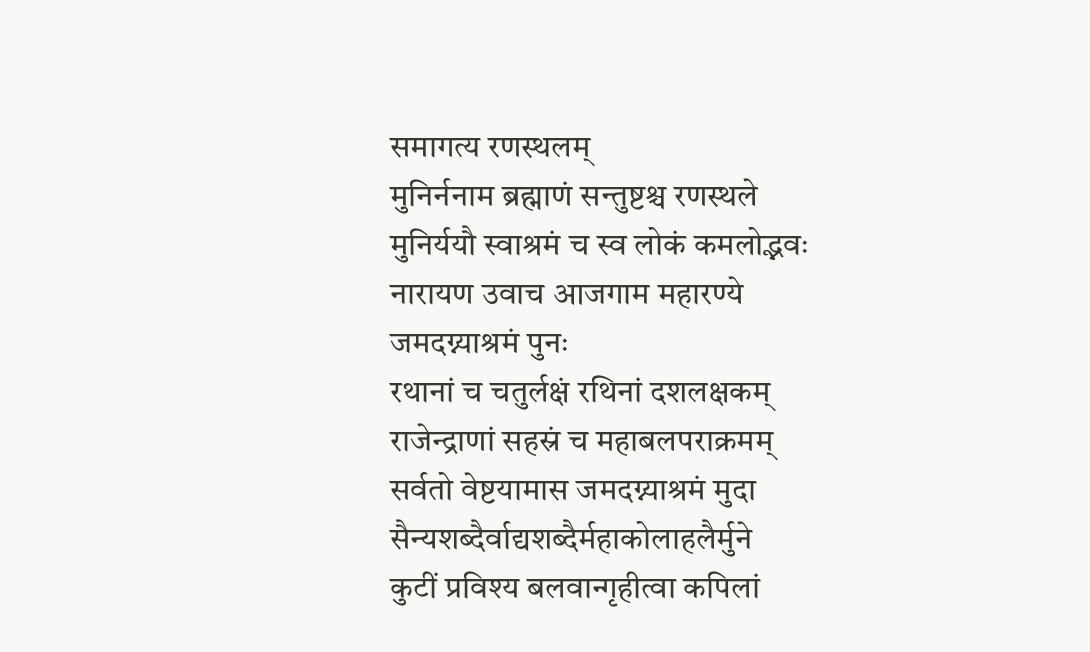समागत्य रणस्थलम्
मुनिर्ननाम ब्रह्माणं सन्तुष्टश्च रणस्थले
मुनिर्ययौ स्वाश्रमं च स्व लोकं कमलोद्भवः
नारायण उवाच आजगाम महारण्ये जमदग्न्याश्रमं पुनः
रथानां च चतुर्लक्षं रथिनां दशलक्षकम्
राजेन्द्राणां सहस्रं च महाबलपराक्रमम्
सर्वतो वेष्टयामास जमदग्न्याश्रमं मुदा
सैन्यशब्दैर्वाद्यशब्दैर्महाकोलाहलैर्मुने
कुटीं प्रविश्य बलवान्गृहीत्वा कपिलां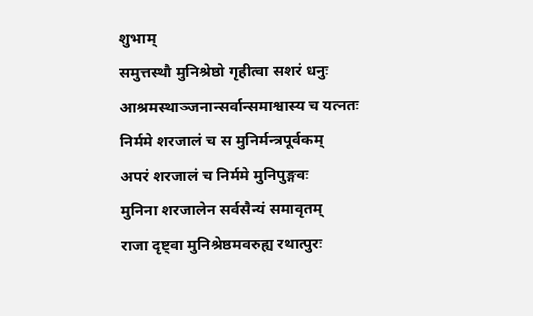शुभाम्
समुत्तस्थौ मुनिश्रेष्ठो गृहीत्वा सशरं धनुः
आश्रमस्थाञ्जनान्सर्वान्समाश्वास्य च यत्नतः
निर्ममे शरजालं च स मुनिर्मन्त्रपूर्वकम्
अपरं शरजालं च निर्ममे मुनिपुङ्गवः
मुनिना शरजालेन सर्वसैन्यं समावृतम्
राजा दृष्ट्वा मुनिश्रेष्ठमवरुह्य रथात्पुरः